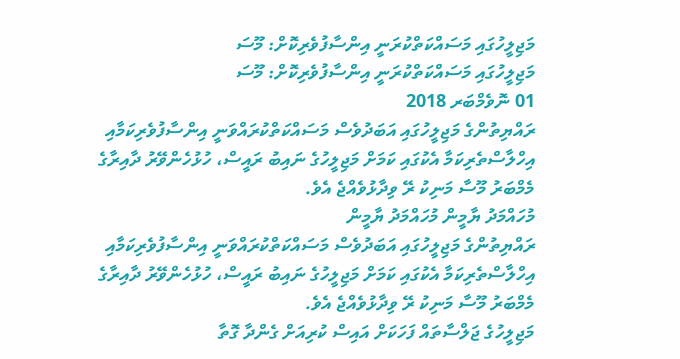މަޖިލީހުގައި މަސައްކަތްކުރަނީ އިންސާފުވެރިކޮށް: މޫސަ
މަޖިލީހުގައި މަސައްކަތްކުރަނީ އިންސާފުވެރިކޮށް: މޫސަ
01 ނޮވެމްބަރ 2018
ރައްޔިތުންގެ މަޖިލީހުގައި އަބަދުވެސް މަސައްކަތްކުރައްވަނީ އިންސާފުވެރިކަމާއި އިހްލާސްތެރިކަމާ އެކުގައި ކަމަށް މަޖިލީހުގެ ނައިބު ރައީސް، ހުޅުހެންވޭރު ދާއިރާގެ މެމްބަރު މޫސާ މަނިކު ރޭ ވިދާޅުވެއްޖެ އެވެ.
މުހައްމަދު ޔާމީން މުހައްމަދު ޔާމީން
ރައްޔިތުންގެ މަޖިލީހުގައި އަބަދުވެސް މަސައްކަތްކުރައްވަނީ އިންސާފުވެރިކަމާއި އިހްލާސްތެރިކަމާ އެކުގައި ކަމަށް މަޖިލީހުގެ ނައިބު ރައީސް، ހުޅުހެންވޭރު ދާއިރާގެ މެމްބަރު މޫސާ މަނިކު ރޭ ވިދާޅުވެއްޖެ އެވެ.
މަޖިލީހުގެ ޖަލްސާތައް ފަހަކަށް އައިސް ކުރިއަށް ގެންދާ ގޮތާ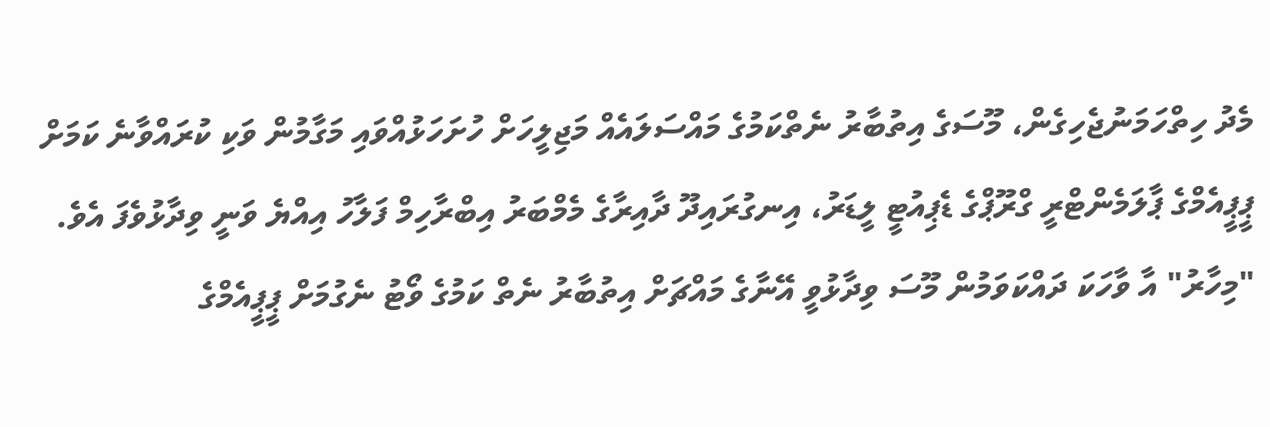މެދު ހިތްހަމަނުޖެހިގެން، މޫސަގެ އިތުބާރު ނެތްކަމުގެ މައްސަލައެއް މަޖިލީހަށް ހުށަހަޅުއްވައި މަގާމުން ވަކި ކުރައްވާނެ ކަމަށް ޕީޕީއެމްގެ ޕާލަމެންޓްރީ ގްރޫޕްގެ ޑެޕިއުޓީ ލީޑަރު، އިނގުރައިދޫ ދާއިރާގެ މެމްބަރު އިބްރާހިމް ފަލާހު އިއްޔެ ވަނީ ވިދާޅުވެފަ އެވެ.
"މިހާރު" އާ ވާހަކަ ދައްކަވަމުން މޫސަ ވިދާޅުވީ އޭނާގެ މައްޗަށް އިތުބާރު ނެތް ކަމުގެ ވޯޓު ނެގުމަށް ޕީޕީއެމްގެ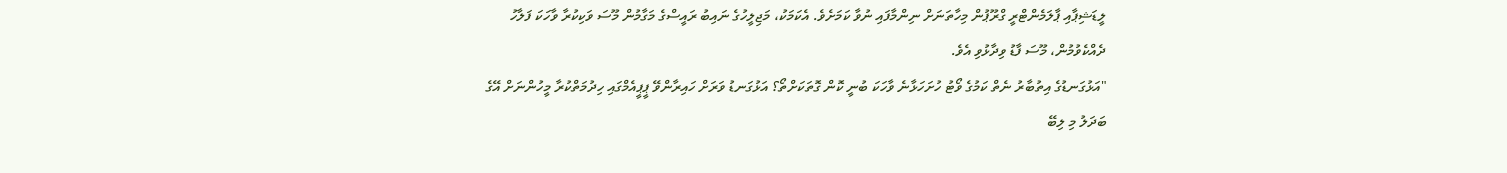ލީޑަޝިޕާއި ޕާލަމެންޓްރީ ގްރޫޕުން މިހާތަނަށް ނިންމާފައި ނުވާ ކަމަށެވެ. އެކަމަކު، މަޖިލީހުގެ ނައިބު ރައީސްގެ މަގާމުން މޫސަ ވަކިކުރާ ވާހަކަ ފަލާހު ދެއްކެވުމުން، މޫސަ ފާޑު ވިދާޅުވި އެވެ.
"އަޅުގަނޑުގެ އިތުބާރު ނެތް ކަމުގެ ވޯޓު ހުށަހަޅާނެ ވާހަކަ ބުނީ ކޮން ގޮތަކަށްތޯ؟ އަޅުގަނޑު ވަރަށް ހައިރާންވޭ ޕީޕީއެމްގައި ހިދުމަތްކުރާ މީހުންނަށް އޭގެ ބަދަލު މި ލިބޭ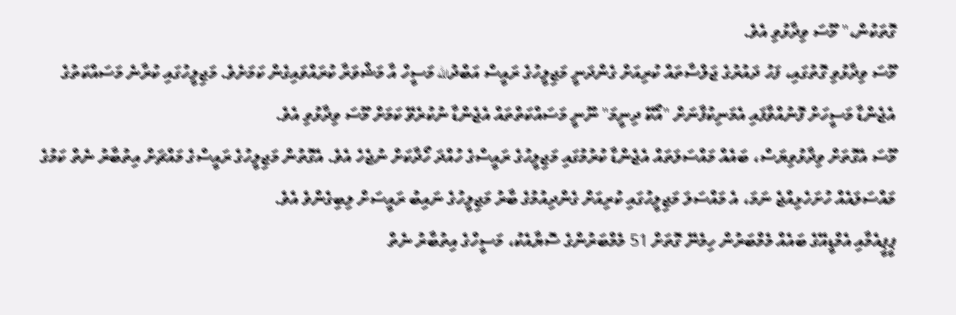ގޮތަކުން،" މޫސަ ވިދާޅުވި އެވެ.
މޫސަ ވިދާޅުވި ގޮތުގައި، ފަހު ދައުރުގެ ޖަލްސާތައް ކުރިއަށް ގެންދަނީ މަޖިލީހުގެ ރައީސް އަބްދުالله މަސީހް އާ މަޝްވަރާ ކުރައްވައިގެން ކަމަށެވެ. މަޖިލީހުގައި ކުރާނެ މަސައްކަތުގެ އެޖެންޑާ މަސީހަށް ފޮނުއްވާފައި އެމަނިކުފާނަށް "އޯކޭ ދިނީމަ" ނޫނީ މަސައްކަތްތައް އެޖެންޑާ ނުކުރެވޭ ކަމަށް މޫސަ ވިދާޅުވި އެވެ.
މޫސަ އެގޮތަށް ވިދާޅުވިޔަސް، ބައެއް މައްސަލަތައް އެޖެންޑާ ކުރުމުގައި މަޖިލީހުގެ ރައީސްގެ ހުއްދަ ހޯދާކަށް ނުޖެހެ އެވެ. އެގޮތުން މަޖިލީހުގެ ރައީސްގެ މައްޗަށް އިތުބާރު ނެތް ކަމުގެ މައްސަލައެއް ހުށަހެޅިއްޖެ ނަމަ، އެ މައްސަލަ މަޖިލީހުގައި ކުރިއަށް ގެންދިއުމުގެ ބާރު މަޖިލީހުގެ ނައިބު ރައީސަށް ލިބިގެންވެ އެވެ.
ޕީޕީއެމާއި އެމްޑީއޭގެ ބައެއް މެމްބަރުން ހިމެނޭ ގޮތަށް 51 މެމްބަރުންގެ ސޮޔާއެކު، މަސީހްގެ އިތުބާރު ނެތް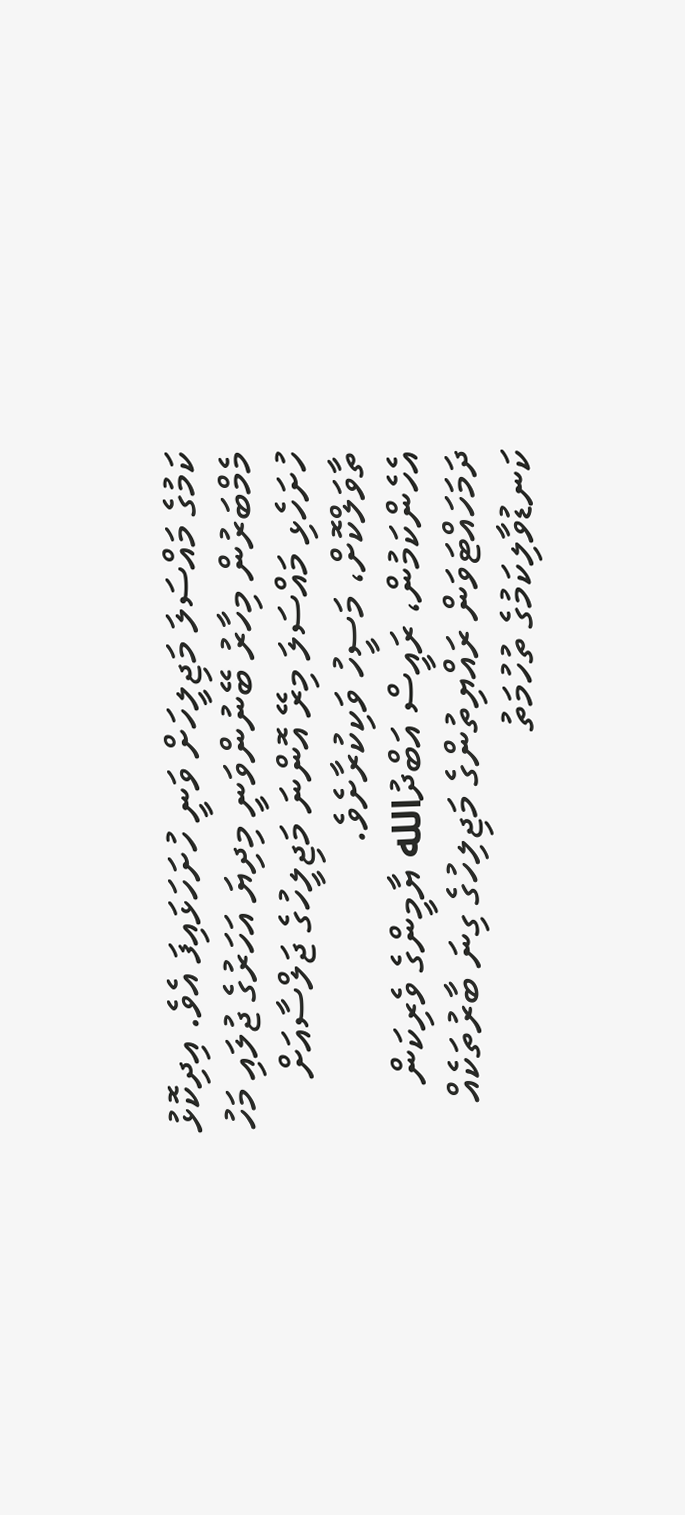ކަމުގެ މައްސަލަ މަޖިލީހަށް ވަނީ ހުށަހަޅައިފަ އެވެ. އިދިކޮޅު މެމްބަރުން މިހާރު ބޭނުންވަނީ މިދިޔަ އަހަރުގެ ޖުލައި މަހު ހުށަހެޅި މައްސަލަ މިރޭ އޮންނަ މަޖިލީހުގެ ޖަލްސާއަށް ތާވަލްކޮށް، މަސީހު ވަކިކުރާށެވެ.
އެހެންކަމުން، ރައީސް އަބްދުالله ޔާމީންގެ ވެރިކަން ދަމަހައްޓަވަން ރައްޔިތުންގެ މަޖިލިހުގެ ގިނަ ބާރުތަކެއް ކަނޑުވާލިކަމުގެ ތުހުމަތު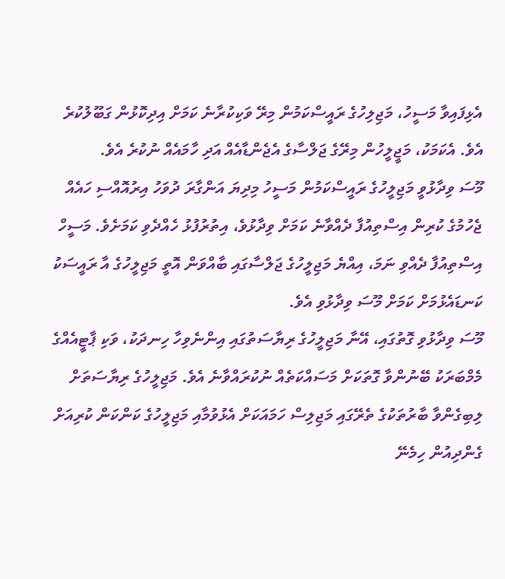އެޅިފައިވާ މަސީހު، މަޖިލިހުގެ ރައީސްކަމުން މިރޭ ވަކިކުރާނެ ކަމަށް އިދިކޮޅުން ގަބޫލުކުރެ އެވެ. އެކަމަކު، މަޖީލީހުން މިރޭގެ ޖަލްސާގެ އެޖެންޑާއެއް އަދި ހާމައެއް ނުކުރެ އެވެ.
މޫސަ ވިދާޅުވީ މަޖިލީހުގެ ރައީސްކަމުން މަސީހު މިދިޔަ އަންގާރަ ދުވަހު އިރުއޮއްސި ހައެއް ޖެހުމުގެ ކުރިން އިސްތިއުފާ ދެއްވާނެ ކަމަށް ވިދާޅުވެ، އިތުރުފުޅު ހެއްދެވި ކަމަށެވެ. މަސީހް އިސްތިއުފާ ދެއްވި ނަމަ، އިއްޔެ މަޖިލީހުގެ ޖަލްސާގައި ބާއްވަން އޮތީ މަޖިލީހުގެ އާ ރައީސަކު ކަނޑައެޅުމަށް ކަމަށް މޫސަ ވިދާޅުވި އެވެ.
މޫސަ ވިދާޅުވި ގޮތުގައި، އޭނާ މަޖިލީހުގެ ރިޔާސަތުގައި އިންނެވިހާ ހިނދަކު، ވަކި ޕާޓީއެއްގެ މެމްބަރަކު ބޭނުންވާ ގޮތަކަށް މަސައްކަތެއް ނުކުރައްވާނެ އެވެ. މަޖިލީހުގެ ރިޔާސަތަށް ލިބިގެންވާ ބާރުތަކުގެ ތެރޭގައި މަޖިލިސް ހަމައަކަށް އެޅުވުމާއި މަޖިލީހުގެ ކަންކަން ކުރިއަށް ގެންދިއުން ހިމެނޭ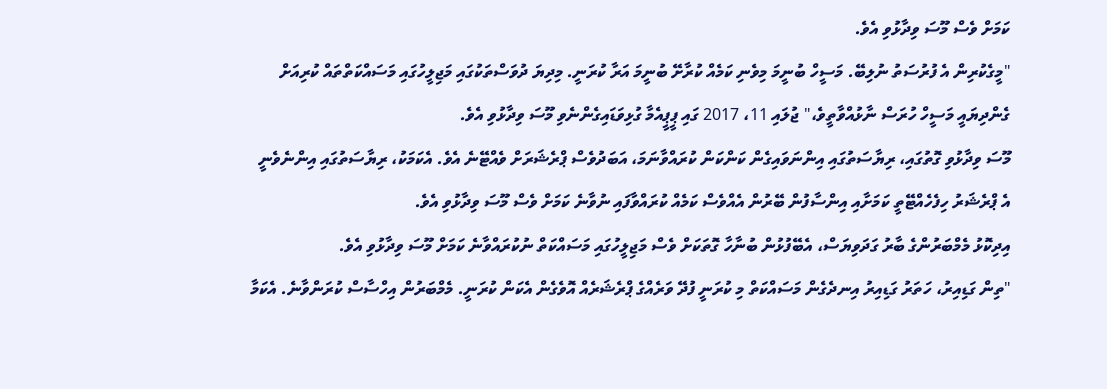ކަމަށް ވެސް މޫސަ ވިދާޅުވި އެވެ.
"މީގެކުރިން އެ ފުރުސަތު ނުލިބޭ. މަސީހް ބުނީމަ މިވެނި ކަމެއް ކުރާށޭ ބުނީމަ އަރާ ކުރަނީ. މިދިޔަ ދުވަސްތަކުގައި މަޖިލީހުގައި މަސައްކަތްތައް ކުރިއަށް ގެންދިޔައީ މަސީހް ހުރަސް ނާޅުއްވާތީވެ،" ޖުލައި 11، 2017 ގައި ޕީޕީއެމާ ގުޅިވަޑައިގެންނެވި މޫސަ ވިދާޅުވި އެވެ.
މޫސަ ވިދާޅުވި ގޮތުގައި، ރިޔާސަތުގައި އިންނަވައިގެން ކަންކަން ކުރައްވާނަމަ، އަބަދުވެސް ޕްރެޝަރަށް ވެއްޓޭނެ އެވެ. އެކަމަކު، ރިޔާސަތުގައި އިންނެވެނީ އެ ޕްރެޝަރު ހިފެހެއްޓޭތީ ކަމަށާއި އިންސާފުން ބޭރުން އެއްވެސް ކަމެއް ކުރައްވާފައި ނުވާނެ ކަމަށް ވެސް މޫސަ ވިދާޅުވި އެވެ.
އިދިކޮޅު މެމްބަރުންގެ ބާރު ގަދަވިޔަސް، އެބޭފުޅުން ބުނާހާ ގޮތަކަށް ވެސް މަޖިލީހުގައި މަސައްކަތް ނުކުރައްވާނެ ކަމަށް މޫސަ ވިދާޅުވި އެވެ.
"ތިން ގަޑިއިރު، ހަތަރު ގަޑިއިރު އިނދެގެން މަސައްކަތް މި ކުރަނީ ފުދޭ ވަރެއްގެ ޕްރެޝަރެއް އޮވެގެން އެކަން ކުރަނީ. މެމްބަރުން އިހްސާސް ކުރަންވާނެ. އެކަމާ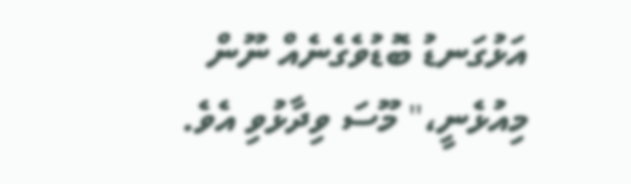އަޅުގަނޑު ބޮޑުވެގެނެއް ނޫން މިއުޅެނީ،" މޫސަ ވިދާޅުވި އެވެ.